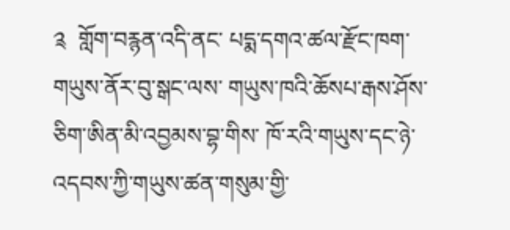༉  གློག་བརྙན་འདི་ནང་ པདྨ་དགའ་ཚལ་རྫོང་ཁག་ གཡུས་ནོར་བུ་སྒང་ལས་ གཡུས་ཁའི་ཆོསཔ་རྒས་ཤོས་ཅིག་ཨིན་མི་འབྱམས་བྷ་གིས་ ཁོ་རའི་གཡུས་དང་ཉེ་འདབས་ཀྱི་གཡུས་ཚན་གསུམ་གྱི་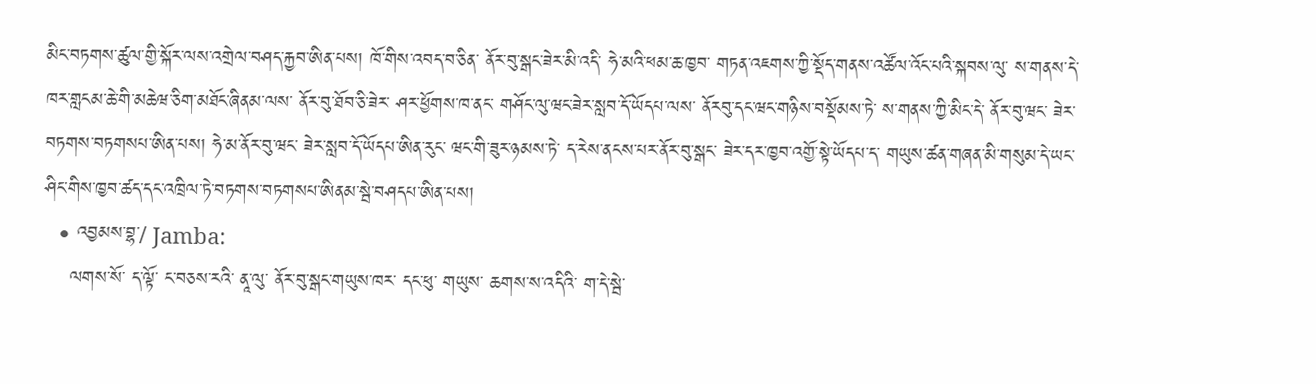མིང་བཏགས་ཚུལ་གྱི་སྐོར་ལས་འགྲེལ་བཤད་རྐྱབ་ཨིན་པས། ཁོ་གིས་འབད་བ་ཅིན་ ནོར་བུ་སྒང་ཟེར་མི་འདི་ ཧེ་མའི་ཕམ་ཆ་ཁྱབ་ གཏན་འཇགས་ཀྱི་སྡོད་གནས་འཚོལ་འོང་པའི་སྐབས་ལུ་ ས་གནས་དེ་ཁར་གླངམ་ཆེ་གི་མཆེཝ་ཅིག་མཐོང་ཞིནམ་ལས་ ནོར་བུ་ཐོབ་ཅི་ཟེར་ ཤར་ཕྱོགས་ཁ་ནང་ གཤོང་ལུ་ཝང་ཟེར་སླབ་དོ་ཡོདཔ་ལས་ ནོརབུ་དང་ཝང་གཉིས་བསྡོམས་ཏེ་ ས་གནས་ཀྱི་མིང་དེ་ ནོར་བུ་ཝང་ ཟེར་བཏགས་བཏགསཔ་ཨིན་པས། ཧེ་མ་ནོར་བུ་ཝང་ ཟེར་སླབ་དོ་ཡོདཔ་ཨིན་རུང་ ཝང་གི་ཟུར་ཉམས་ཏེ་ ད་རེས་ནངས་པར་ནོར་བུ་སྒང་ ཟེར་དར་ཁྱབ་འགྱོ་སྟེ་ཡོདཔ་ད་ གཡུས་ཚན་གཞན་མི་གསུམ་དེ་ཡང་ ཤིང་གིས་ཁྱབ་ཚད་དང་འཁྲིལ་ཏེ་བཏགས་བཏགསཔ་ཨིནམ་སྦེ་བཤདཔ་ཨིན་པས།
  • འབྱམས་བྷ་/ Jamba:
    ལགས་སོ་ ད་ལྟོ་ ང་བཅས་རའི་ ནཱ་ལུ་ ནོར་བུ་སྒང་གཡུས་ཁར་ དང་ཕུ་ གཡུས་ ཆགས་ས་འདིའི་ ག་དེ་སྦེ་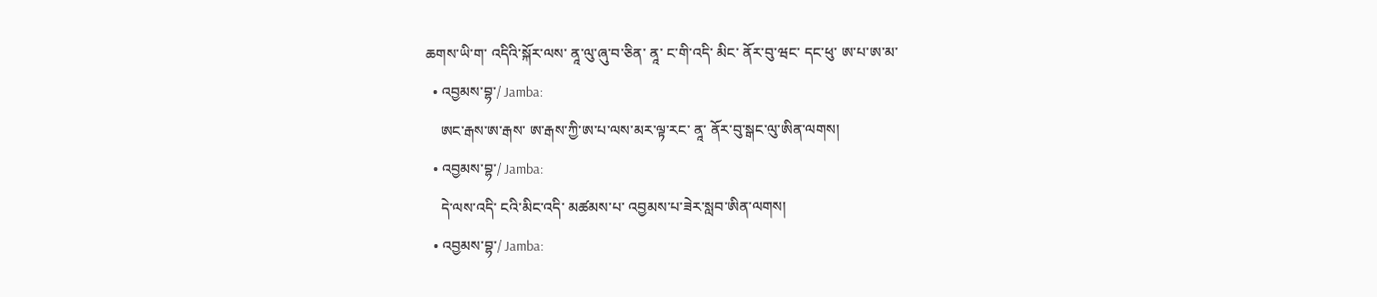ཆགས་ཡི་ག་ འདིའི་སྐོར་ལས་ ནཱ་ལུ་ཞུ་བ་ཅིན་ ནཱ་ ང་གི་འདི་ མིང་ ནོར་བུ་ཝང་ དང་ཕུ་ ཨ་པ་ཨ་མ་
  • འབྱམས་བྷ་/ Jamba:
    ཨང་རྒས་ཨ་རྒས་ ཨ་རྒས་ཀྱི་ཨ་པ་ལས་མར་ལྟ་རང་ ནཱ་ ནོར་བུ་སྒང་ལུ་ཨིན་ལགས།
  • འབྱམས་བྷ་/ Jamba:
    དེ་ལས་འདི་ ངའི་མིང་འདི་ མཚམས་པ་ འབྱམས་པ་ཟེར་སླབ་ཨིན་ལགས།
  • འབྱམས་བྷ་/ Jamba: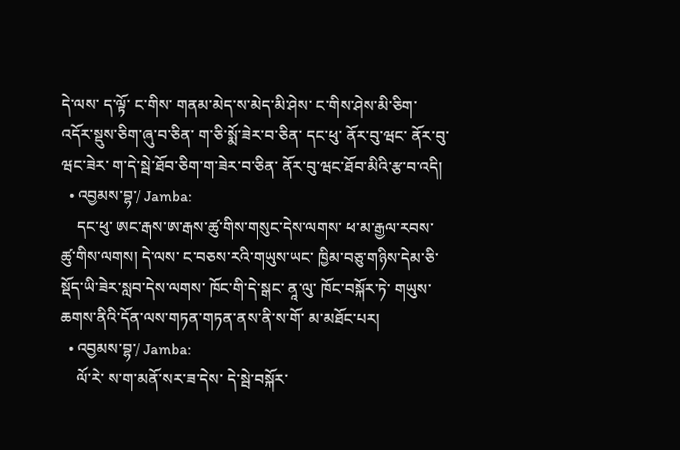དེ་ལས་ ད་ལྟོ་ ང་གིས་ གནམ་མེད་ས་མེད་མི་ཤེས་ ང་གིས་ཤེས་མི་ཅིག་ འདོར་སྡུས་ཅིག་ཞུ་བ་ཅིན་ ག་ཅི་སྨོ་ཟེར་བ་ཅིན་ དང་ཕུ་ ནོར་བུ་ཝང་ ནོར་བུ་ཝང་ཟེར་ ག་དེ་སྦེ་ཐོབ་ཅིག་ག་ཟེར་བ་ཅིན་ ནོར་བུ་ཝང་ཐོབ་མིའི་རྩ་བ་འདི།
  • འབྱམས་བྷ་/ Jamba:
    དང་ཕུ་ ཨང་རྒས་ཨ་རྒས་ཚུ་གིས་གསུང་དེས་ལགས་ ཕ་མ་རྒྱལ་རབས་ཚུ་གིས་ལགས། དེ་ལས་ ང་བཅས་རའི་གཡུས་ཡང་ ཁྱིམ་བཅུ་གཉིས་དེམ་ཅི་སྡོད་ཡི་ཟེར་སླབ་དེས་ལགས་ ཁོང་གི་དེ་སྒང་ ནཱ་ལུ་ ཁོང་བསྐོར་ཏེ་ གཡུས་ཆགས་ནིའི་དོན་ལས་གཏན་གཏན་ནས་ནི་ས་གོ་ མ་མཐོང་པར།
  • འབྱམས་བྷ་/ Jamba:
    ལོ་རེ་ ས་ག་མནོ་སར་ཟ་དེས་ དེ་སྦེ་བསྐོར་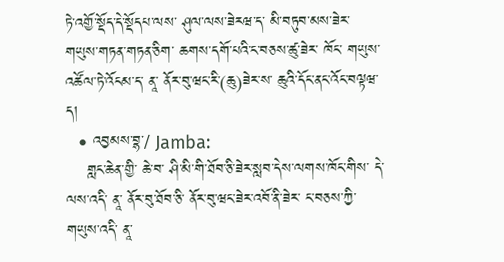ཏེ་འགྱོ་སྡོད་དེ་སྡོདཔ་ལས་ ཤུལ་ལས་ཟེརཝ་ད་ མི་བཏུབ་མས་ཟེར་ གཡུས་གཏན་གཏན་ཅིག་ ཆགས་དགོ་པའི་ང་བཅས་ཚུ་ཟེར་ ཁོང་ གཡུས་འཚོལ་ཏེ་འོངམ་ད་ ནཱ་ ནོར་བུ་ཝང་རི་(ཆུ)ཟེར་ས་ ཆུའི་དོང་ནང་འོང་བལྟཝ་ད།
  • འབྱམས་བྷ་/ Jamba:
    གླང་ཆེན་གྱི་ ཆེ་བ་ ཤི་མི་གི་ཐོབ་ཅི་ཟེར་སླབ་དེས་ལགས་ཁོང་གིས་ དེ་ལས་འདི་ ནཱ་ ནོར་བུ་ཐོབ་ཅི་ ནོར་བུ་ཝང་ཟེར་འབོ་ནི་ཟེར་ ང་བཅས་ཀྱི་ གཡུས་འདི་ ནཱ་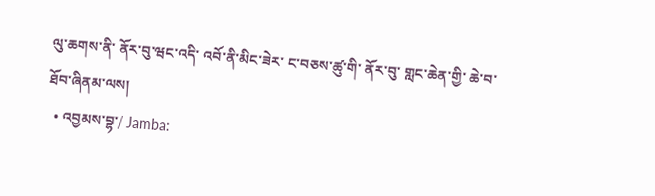ལུ་ཆགས་ནི་ ནོར་བུ་ཝང་འདི་ འབོ་ནི་མིང་ཟེར་ ང་བཅས་ཚུ་གི་ ནོར་བུ་ གླང་ཆེན་གྱི་ ཆེ་བ་ཐོབ་ཞིནམ་ལས།
  • འབྱམས་བྷ་/ Jamba: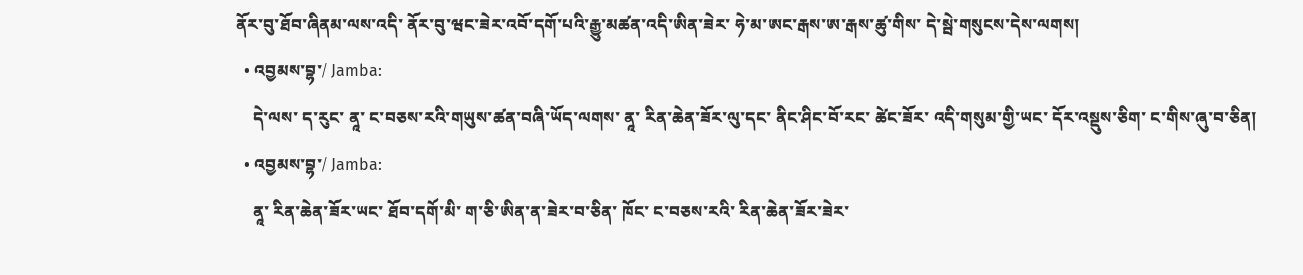ནོར་བུ་ཐོབ་ཞིནམ་ལས་འདི་ ནོར་བུ་ཝང་ཟེར་འབོ་དགོ་པའི་རྒྱུ་མཚན་འདི་ཨིན་ཟེར་ ཧེ་མ་ཨང་རྒས་ཨ་རྒས་ཚུ་གིས་ དེ་སྦེ་གསུངས་དེས་ལགས།
  • འབྱམས་བྷ་/ Jamba:
    དེ་ལས་ ད་རུང་ ནཱ་ ང་བཅས་རའི་གཡུས་ཚན་བཞི་ཡོད་ལགས་ ནཱ་ རིན་ཆེན་ཟོར་ལུ་དང་ ནིང་ཤིང་བོ་རང་ ཚེང་ཟོར་ འདི་གསུམ་གྱི་ཡང་ དོར་འསྡུས་ཅིག་ ང་གིས་ཞུ་བ་ཅིན།
  • འབྱམས་བྷ་/ Jamba:
    ནཱ་ རིན་ཆེན་ཟོར་ཡང་ ཐོབ་དགོ་མི་ ག་ཅི་ཨིན་ན་ཟེར་བ་ཅིན་ ཁོང་ ང་བཅས་རའི་ རིན་ཆེན་ཟོར་ཟེར་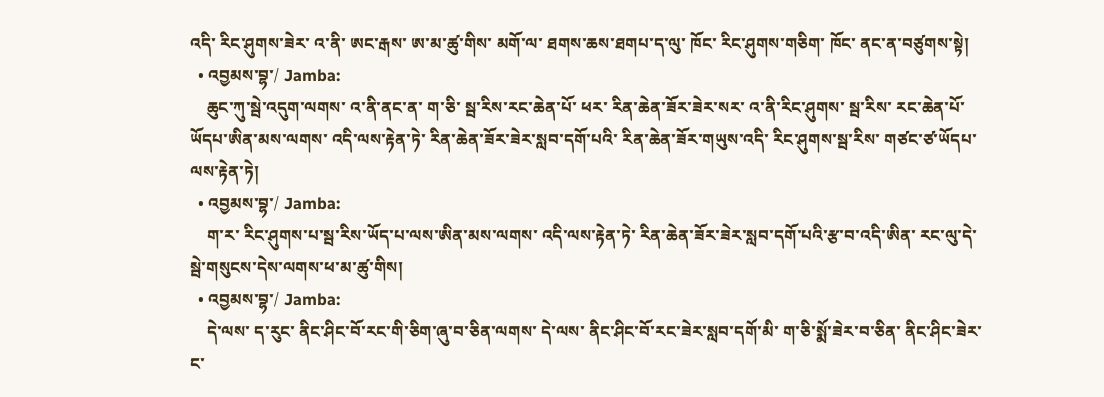འདི་ རིང་ཤུགས་ཟེར་ འ་ནི་ ཨང་རྒས་ ཨ་མ་ཚུ་གིས་ མགོ་ལ་ ཐགས་ཆས་ཐགཔ་ད་ལུ་ ཁོང་ རིང་ཤུགས་གཅིག་ ཁོང་ ནང་ན་བཙུགས་སྟེ།
  • འབྱམས་བྷ་/ Jamba:
    ཆུང་ཀུ་སྦེ་འདུག་ལགས་ འ་ནི་ནང་ན་ ག་ཅི་ སྦ་རིས་རང་ཆེན་པོ་ ཕར་ རིན་ཆེན་ཟོར་ཟེར་སར་ འ་ནི་རིང་ཤུགས་ སྦ་རིས་ རང་ཆེན་པོ་ཡོདཔ་ཨིན་མས་ལགས་ འདི་ལས་རྟེན་ཏེ་ རིན་ཆེན་ཟོར་ཟེར་སླབ་དགོ་པའི་ རིན་ཆེན་ཟོར་གཡུས་འདི་ རིང་ཤུགས་སྦ་རིས་ གཙང་ཙ་ཡོདཔ་ལས་རྟེན་ཏེ།
  • འབྱམས་བྷ་/ Jamba:
    ག་ར་ རིང་ཤུགས་པ་སྦ་རིས་ཡོད་པ་ལས་ཨིན་མས་ལགས་ འདི་ལས་རྟེན་ཏེ་ རིན་ཆེན་ཟོར་ཟེར་སླབ་དགོ་པའི་རྩ་བ་འདི་ཨིན་ རང་ལུ་དེ་སྦེ་གསུངས་དེས་ལགས་ཕ་མ་ཚུ་གིས།
  • འབྱམས་བྷ་/ Jamba:
    དེ་ལས་ ད་རུང་ ནིང་ཤིང་བོ་རང་གི་ཅིག་ཞུ་བ་ཅིན་ལགས་ དེ་ལས་ ནིང་ཤིང་བོ་རང་ཟེར་སླབ་དགོ་མི་ ག་ཅི་སྨོ་ཟེར་བ་ཅིན་ ནིང་ཤིང་ཟེར་ ང་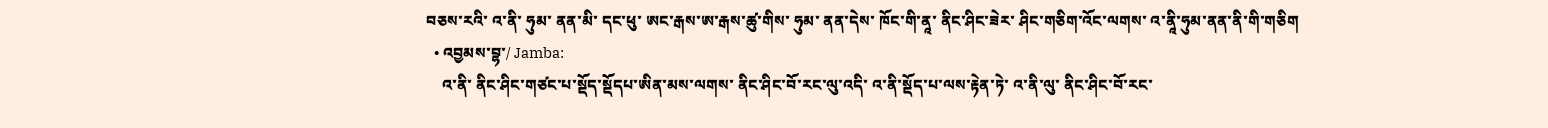བཅས་རའི་ འ་ནི་ ཧུམ་ ནན་མི་ དང་ཕུ་ ཨང་རྒས་ཨ་རྒས་ཚུ་གིས་ ཧུམ་ ནན་དེས་ ཁོང་གི་ནཱ་ ནིང་ཤིང་ཟེར་ ཤིང་གཅིག་འོང་ལགས་ འ་ནཱི་ཧུམ་ནན་ནི་གི་གཅིག
  • འབྱམས་བྷ་/ Jamba:
    འ་ནི་ ནིང་ཤིང་གཙང་པ་སྡོད་སྡོདཔ་ཨིན་མས་ལགས་ ནིང་ཤིང་བོ་རང་ལུ་འདི་ འ་ནི་སྡོད་པ་ལས་རྟེན་ཏེ་ འ་ནི་ལུ་ ནིང་ཤིང་བོ་རང་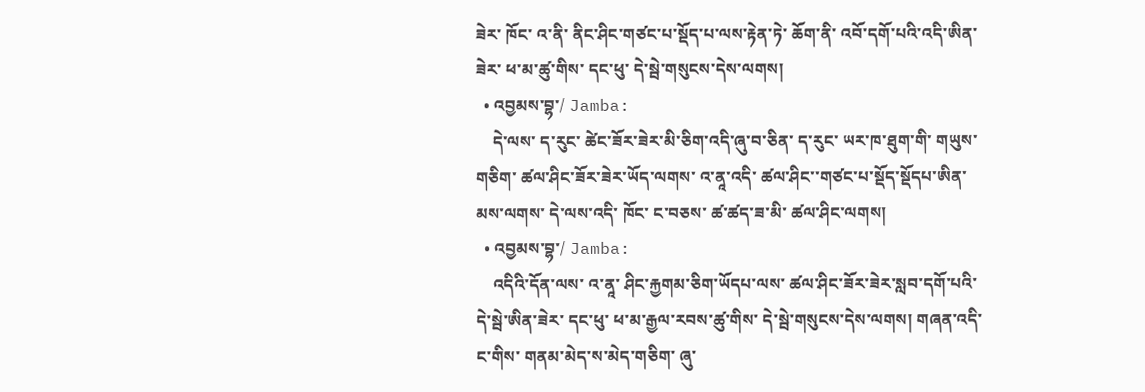ཟེར་ ཁོང་ འ་ནི་ ནིང་ཤིང་གཙང་པ་སྡོད་པ་ལས་རྟེན་ཏེ་ ཆོག་ནི་ འབོ་དགོ་པའི་འདི་ཨིན་ཟེར་ ཕ་མ་ཚུ་གིས་ དང་ཕུ་ དེ་སྦེ་གསུངས་དེས་ལགས།
  • འབྱམས་བྷ་/ Jamba:
    དེ་ལས་ ད་རུང་ ཚེང་ཟོར་ཟེར་མི་ཅིག་འདི་ཞུ་བ་ཅིན་ ད་རུང་ ཡར་ཁ་ཐུག་གི་ གཡུས་གཅིག་ ཚལ་ཤིང་ཟོར་ཟེར་ཡོད་ལགས་ འ་ནཱ་འདི་ ཚལ་ཤིང་་གཙང་པ་སྡོད་སྡོདཔ་ཨིན་མས་ལགས་ དེ་ལས་འདི་ ཁོང་ ང་བཅས་ ཚ་ཚད་ཟ་མི་ ཚལ་ཤིང་ལགས།
  • འབྱམས་བྷ་/ Jamba:
    འདིའི་དོན་ལས་ འ་ནཱ་ ཤིང་རྐྱགམ་ཅིག་ཡོདཔ་ལས་ ཚལ་ཤིང་ཟོར་ཟེར་སླབ་དགོ་པའི་ དེ་སྦེ་ཨིན་ཟེར་ དང་ཕུ་ ཕ་མ་རྒྱལ་རབས་ཚུ་གིས་ དེ་སྦེ་གསུངས་དེས་ལགས། གཞན་འདི་ ང་གིས་ གནམ་མེད་ས་མེད་གཅིག་ ཞུ་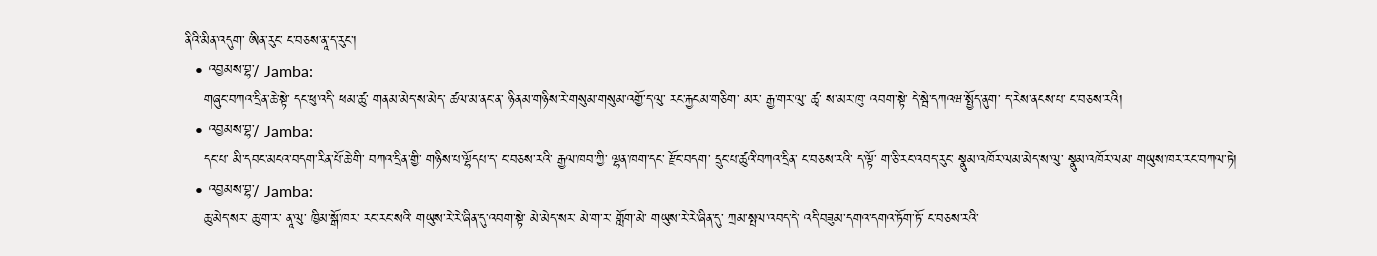ནིའི་མིན་འདུག་ ཨིན་རུང་ ང་བཅས་ནཱ་ད་རུང་།
  • འབྱམས་བྷ་/ Jamba:
    གཞུང་བཀའ་དྲིན་ཆེ་སྟེ་ དང་ཕུ་འདི་ ཕམ་ཚུ་ གནམ་མེད་ས་མེད་ ཚལ་མ་ནང་ན་ ཉིནམ་གཉིས་རེ་གསུམ་གསུམ་འགྱོ་ད་ལུ་ རང་རྐྱངམ་གཅིག་ མར་ རྒྱ་གར་ལུ་ ཚྭ་ ས་མར་ཁུ་ འབག་སྟེ་ དེ་སྦེ་དཀའཝ་སྤྱོད་ནུག་ ད་རེས་ནངས་པ་ ང་བཅས་རའི།
  • འབྱམས་བྷ་/ Jamba:
    དང་པ་ མི་དབང་མངའ་བདག་རིན་པོ་ཆེ་གི་ བཀའ་དྲིན་གྱི་ གཉིས་པ་ལྷོདཔ་ད་ ང་བཅས་རའི་ རྒྱལ་ཁབ་ཀྱི་ ལྷན་ཁག་དང་ རྫོང་བདག་ དྲུང་པ་ཚུའི་བཀའ་དྲིན་ ང་བཅས་རའི་ ད་ལྟོ་ ག་ཅི་རང་འབད་རུང་ སྣུམ་འཁོར་ལམ་མེད་ས་ལུ་ སྣུམ་འཁོར་ལམ་ གཡུས་ཁར་རང་བཀལ་ཏེ།
  • འབྱམས་བྷ་/ Jamba:
    ཆུ་མེད་སར་ ཆུ་ག་ར་ ནཱ་ལུ་ ཁྱིམ་སྒོ་ཁར་ རང་རང་སའི་ གཡུས་རེ་རེ་ཞིན་དུ་འབག་སྟེ་ མེ་མེད་སར་ མེ་ག་ར་ གློག་མེ་ གཡུས་རེ་རེ་ཞིན་དུ་ ཀྲམ་སྤལ་འབད་དེ་ འདི་བཟུམ་དགའ་དགའ་ཏོག་ཏོ་ ང་བཅས་རའི་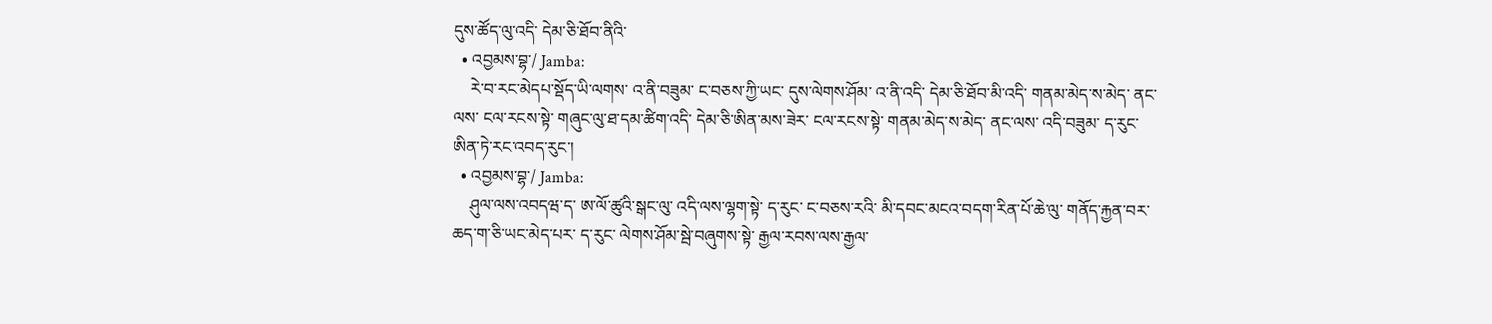དུས་ཚོད་ལུ་འདི་ དེམ་ཅི་ཐོབ་ནིའི་
  • འབྱམས་བྷ་/ Jamba:
    རེ་བ་རང་མེདཔ་སྡོད་ཡི་ལགས་ འ་ནི་བཟུམ་ ང་བཅས་ཀྱི་ཡང་ དུས་ལེགས་ཤོམ་ འ་ནི་འདི་ དེམ་ཅི་ཐོབ་མི་འདི་ གནམ་མེད་ས་མེད་ ནང་ལས་ ངལ་རངས་སྟེ་ གཞུང་ལུ་ཐ་དམ་ཚིག་འདི་ དེམ་ཅི་ཨིན་མས་ཟེར་ ངལ་རངས་སྟེ་ གནམ་མེད་ས་མེད་ ནང་ལས་ འདི་བཟུམ་ ད་རུང་ ཨིན་ཏེ་རང་འབད་རུང་།
  • འབྱམས་བྷ་/ Jamba:
    ཤུལ་ལས་འབདཝ་ད་ ཨ་ལོ་ཚུའི་སྒང་ལུ་ འདི་ལས་ལྷག་སྟེ་ ད་རུང་ ང་བཅས་རའི་ མི་དབང་མངའ་བདག་རིན་པོ་ཆེ་ལུ་ གནོད་རྐྱན་བར་ཆད་ག་ཅི་ཡང་མེད་པར་ ད་རུང་ ལེགས་ཤོམ་སྦེ་བཞུགས་སྟེ་ རྒྱལ་རབས་ལས་རྒྱལ་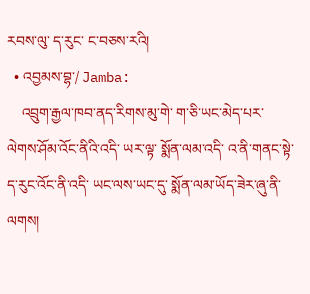རབས་ལུ་ ད་རུང་ ང་བཅས་རའི།
  • འབྱམས་བྷ་/ Jamba:
    འབྲུག་རྒྱལ་ཁབ་ནད་རིགས་མུ་གེ་ ག་ཅི་ཡང་མེད་པར་ ལེགས་ཤོམ་འོང་ནིའི་འདི་ ཡར་ལྟ་ སྨོན་ལམ་འདི་ འ་ནི་གནང་སྟེ་ ད་རུང་འོང་ནི་འདི་ ཡང་ལས་ཡང་དུ་ སྨོན་ལམ་ཡོད་ཟེར་ཞུ་ནི་ལགས།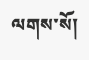ལགས་སོ།